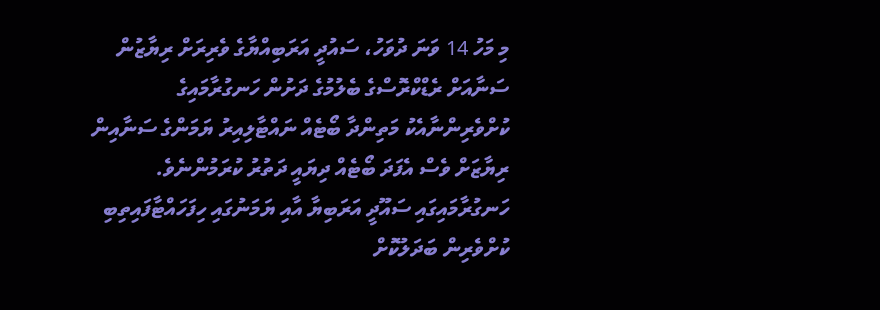މި މަހު 14 ވަނަ ދުވަހު، ސައުދީ އަރަބިއްޔާގެ ވެރިރަށް ރިޔާޒުން ސަނާއަށް ރެޑްކްރޮސްގެ ބެލުމުގެ ދަށުން ހަނގުރާމައިގެ ކުށްވެރިންނާއެކު މަތިންދާ ބޯޓެއް ނައްޓާލިއިރު ޔަމަންގެ ސަނާއިން ރިޔާޒަށް ވެސް އެފަދަ ބޯޓެއް ދިޔައީ ދަތުރު ކުރަމުންނެވެ. ހަނގުރާމައިގައި ސައޫދީ އަރަބިޔާ އާއި ޔަމަނުގައި ހިފަހައްޓާފައިތިބި ކުށްވެރިން ބަދަލުކޮށް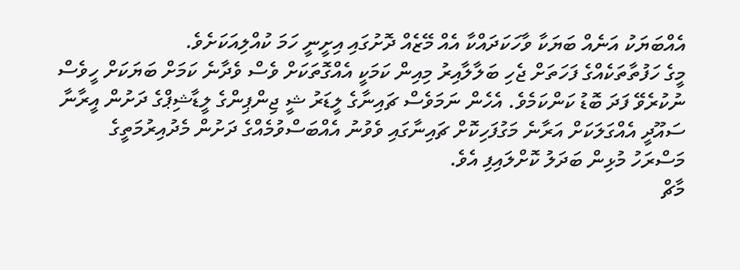އެއްބަޔަކު އަނެއް ބަޔަކާ ވާހަކަދައްކާ އެއް މޭޒެއް ދޮށުގައި އިށީނީ ހަމަ ކުއްލިއަކަށެވެ.
މީގެ ހަފުތާތަކެއްގެ ފަހަތަށް ޖެހި ބަލާލާއިރު މިއިން ކަމަކީ އެއްގޮތަކަށް ވެސް ވެދާނެ ކަމަށް ބަޔަކަށް ހީވެސް ނުކުރެވޭ ފަދަ ބޮޑު ކަންކަމެވެ. އެހެން ނަމަވެސް ޗައިނާގެ ލީޑަރު ޝީ ޖިންޕިންގެ ލީޑާޝިޕްގެ ދަށުން އީރާނާ ސައޫދީ އެއްގަލަކަށް އަރާނެ މަގުފަހިކޮށް ޗައިނާގައި ވެވުނު އެއްބަސްވުމެއްގެ ދަށުން މެދުއިރުމަތީގެ މަސްރަހު މުޅިން ބަދަލު ކޮށްލައިފި އެވެ.
މާޗް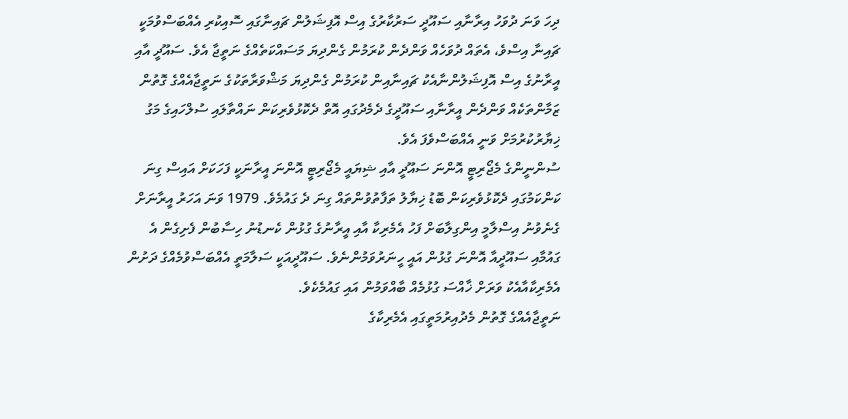ދިހަ ވަނަ ދުވަހު އިރާނާއި ސައޫދީ ސަރުކާރުގެ އިސް އޮފިޝަލުން ޗައިނާގައި ސޮއިކުރި އެއްބަސްވުމަކީ ޗައިނާ އިސްވެ، އެތައް ދުވަހެއް ވަންދެން ކުރަމުން ގެންދިޔަ މަސައްކަތެއްގެ ނަތީޖާ އެވެ. ސައޫދީ އާއި އީރާނުގެ އިސް އޮފިޝަލުންނާއެކު ޗައިނާއިން ކުރަމުން ގެންދިޔަ މަޝްވަރާތަކުގެ ނަތީޖާއެއްގެ ގޮތުން ޒަމާންތަކެއް ވަންދެން އީރާނާއި ސައޫދީގެ ދެމެދުގައި އޮތް ދެކޮޅުވެރިކަން ނައްތާލައި ސުލްހައިގެ މަގު ޚިޔާރުކުރުމަށް ވަނީ އެއްބަސްވެފަ އެވެ.
ސުންނީންގެ މެޖޯރިޓީ އޮންނަ ސައޫދީ އާއި ޝިޔައީ މެޖޯރިޓީ އޮންނަ އީރާނަކީ ފަހަކަށް އައިސް ގިނަ ކަންކަމުގައި ދެކޮޅުވެރިކަން ބޮޑު ޚިޔާލު ތަފާތުވުންތައް ގިނަ ދެ ގައުމެވެ. 1979 ވަނަ އަހަރު އީރާނަށް ގެނެވުނު އިސްލާމީ އިންގިލާބަށް ފަހު އެމެރިކާ އާއި އީރާނުގެ ގުޅުން ކެނޑުނު ހިސާބުން ފެށިގެން އެ ގައުމާއި ސައޫދީއާ އޮންނަ ގުޅުން އައީ ހީނަރުވަމުންނެވެ. ސައޫދީއަކީ ސަލާމަތީ އެއްބަސްވުމެއްގެ ދަށުން އެމެރިކާއާއެކު ވަރަށް ޚާއްސަ ގުޅުމެއް ބާއްވަމުން އައި ގައުމެކެވެ.
ނަތީޖާއެއްގެ ގޮތުން މެދުއިރުމަތީގައި އެމެރިކާގެ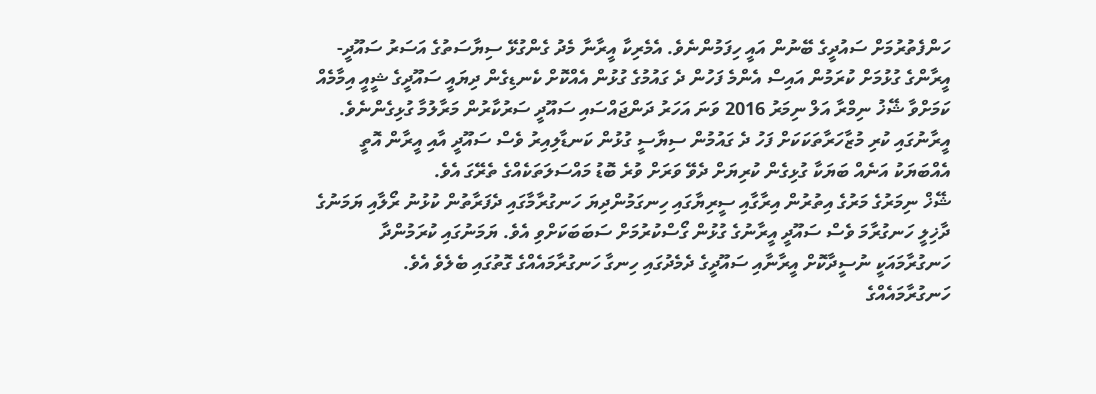ހަންފެތުރުމަށް ސައުދީގެ ބޭނުން އައީ ހިފަމުންނެވެ. އެމެރިކާ އީރާނާ މެދު ގެންގުޅޭ ސިޔާސަތުގެ އަސަރު ސައޫދީ- އީރާންގެ ގުޅުމަށް ކުރަމުން އައިސް އެންމެ ފަހުން ދެ ގައުމުގެ ގުޅުން އެއްކޮށް ކެނޑިގެން ދިޔައީ ސައޫދީގެ ޝީއީ އިމާމެއް ކަމަށްވާ ޝޭޚު ނިމްރާ އަލް ނިމަރު 2016 ވަނަ އަހަރު ދަންޖައްސައި ސައޫދީ ސަރުކާރުން މަރާލުމާ ގުޅިގެންނެވެ.
އީރާނުގައި ކުރި މުޒާހަރާތަކަކަށް ފަހު ދެ ގައުމުން ސިޔާސީ ގުޅުން ކަނޑާލިއިރު ވެސް ސައޫދީ އާއި އީރާން އޮތީ އެއްބަޔަކު އަނެއް ބަޔަކާ ގުޅިގެން ކުރިޔަށް ދެވޭ ވަރަށް ވުރެ ބޮޑު މައްސަލަތަކެއްގެ ތެރޭގަ އެވެ.
ޝޭޚް ނިމަރުގެ މަރުގެ އިތުރުން އިރާގާއި ސީރިޔާގައި ހިނގަމުންދިޔަ ހަނގުރާމާގައި ދެފަރާތުން ކުޅުނު ރޯލާއި ޔަމަނުގެ ދާޚިލީ ހަނގުރާމަ ވެސް ސައޫދީ އީރާނުގެ ގުޅުން ގޯސްކުރުމަށް ސަބަބަކަށްވި އެވެ. ޔަމަނުގައި ކުރަމުންދާ ހަނގުރާމައަކީ ނުސީދާކޮށް އީރާނާއި ސައޫދީގެ ދެމެދުގައި ހިނގާ ހަނގުރާމައެއްގެ ގޮތުގައި ބެލެވެ އެވެ.
ހަނގުރާމައެއްގެ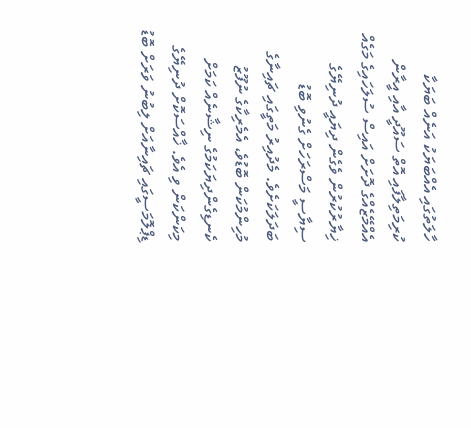ހާލަތުގައި އެއްބަޔަކު އަނެއް ބަޔަކާ ކުރިމަތިލާފައި އޮތް ސައޫދީ އާއި އީރާން އެއްމޭޒެއްގެ ދޮށަށް އައިސް ސުލަހައިގެ މަގެއް ޚިޔާރުކުރުން ވެގެން ދިޔައީ ދުނިޔޭގެ ސިޔާސީ މަސްރަހަށް ގެނުވި ބޮޑު ބަދަލަކަށެވެ. މެދުއިރު މަތީގައި ޗައިނާގެ މުހިންމުކަން ބޮޑުވެ، އެމެރިކާގެ ނުފޫޒު ކެނޑިގެންދިޔަކަމުގެ ނިޝާނެއް ކަމަށް މިކަންކަން ވި އެވެ. ޚާއްސަކޮށް ދުނިޔޭގެ ޑިޕްލޮމަސީގައި ޗައިނާއަށް ލިބުނު ވަރަށް ބޮޑު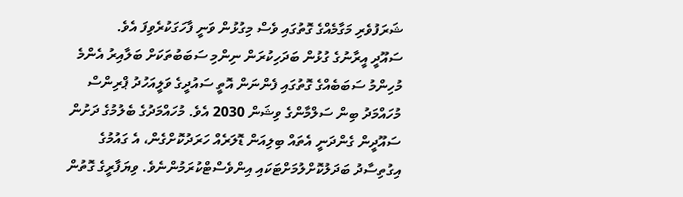ޝަރަފުވެރި މަގާމެއްގެ ގޮތުގައި ވެސް މިގުޅުން ވަނީ ފާހަގަކުރެވިފަ އެވެ.
ސައޫދީ އީރާނުގެ ގުޅުން ބަދަހިކުރަން ނިންމި ސަބަބުތަކަށް ބަލާއިރު އެންމެ މުހިންމު ސަބަބެއްގެ ގޮތުގައި ފެންނަން އޮތީ ސައުދީގެ ވަލީއަހުދު ޕްރިންސް މުހައްމަދު ބިން ސަލްމާންގެ ވިޝަން 2030 އެވެ. މުހައްމަދުގެ ބެލުމުގެ ދަށުން ސައޫދީން ގެންދަނީ އެތައް ބިލިއަން ޑޮލަރެއް ހަރަދުކޮށްގެން، އެ ގައުމުގެ އިގުތިސާދު ބަދަލުކޮށްލުމަށްޓަކައި އިންވެސްޓްކުރަމުންނެވެ. ވިޔަފާރީގެ ގޮތުން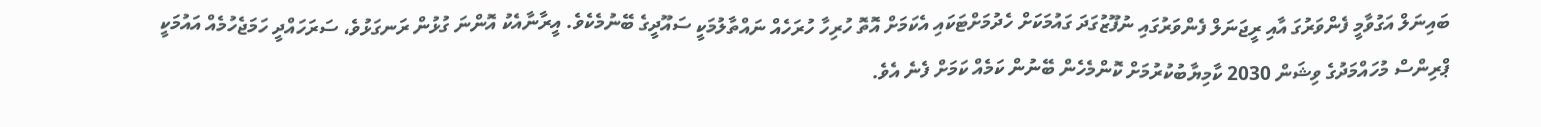ބައިނަލް އަގުވާމީ ފެންވަރުގަ އާއި ރީޖަނަލް ފެންވަރުގައި ނުފޫޒުގަދަ ގައުމަކަށް ހެދުމަށްޓަކައި އެކަމަށް އޮތޮ ހުރިހާ ހުރަހެއް ނައްތާލުމަކީ ސައޫދީގެ ބޭނުމެކެވެ. އީރާނާއެކު އޮންނަ ގުޅުން ރަނގަޅުވެ، ސަރަހައްދީ ހަމަޖެހުމެއް އައުމަކީ ޕްރިންސް މުހައްމަދުގެ ވިޝަން 2030 ކާމިޔާބުކުރުމަށް ކޮންމެހެން ބޭނުން ކަމެއް ކަމަށް ފެނެ އެވެ.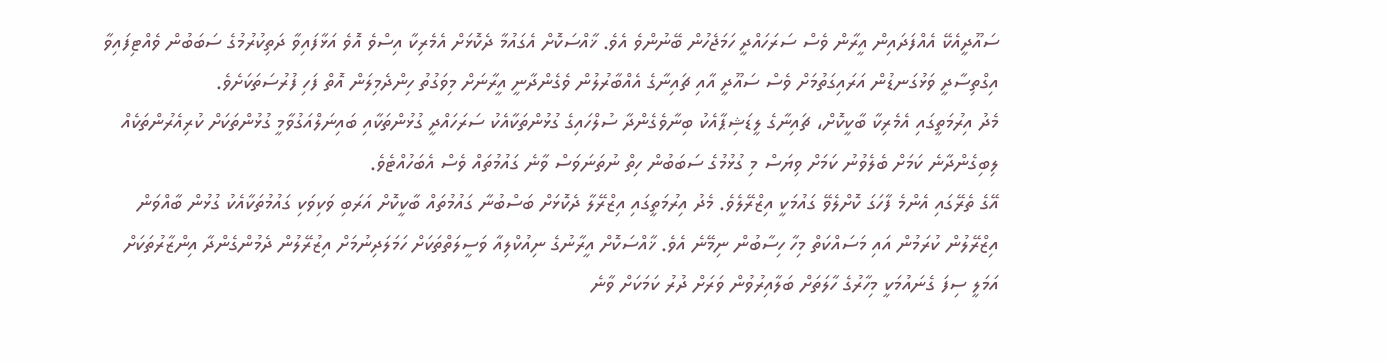ސައޫދީއެކޭ އެއްފަދައިން އީރާން ވެސް ސަރަހައްދީ ހަމަޖެހުން ބޭނުންވެ އެވެ. ޚާއްސަކޮށް އެގައުމާ ދެކޮޅަށް އެމެރިކާ އިސްވެ އޮވެ އަޅާފައިވާ ދަތިކުރުމުގެ ސަބަބުން ވެއްޓިފައިވާ އިގްތިސާދީ ވަޅުގަނޑުން އަރައިގަތުމަށް ވެސް ސައޫދީ އާއި ޗައިނާގެ އެއްބާރުލުން ވެގެންދާނީ އީރާނަށް މިވަގުތު ހިންދެމިލަން އޮތް ފަހި ފުރުސަތަކަށެވެ.
މެދު އިރުމަތީގައި އެމެރިކާ ބާކީކޮށް، ޗައިނާގެ ލީޑަޝިޕާއެކު ބިނާވެގެންދާ ސުލްހައިގެ ގުޅުންތަކާއެކު ސަރަހައްދީ ގުޅުންތަކާއި ބައިނަލްއަގުވާމީ ގުޅުންތަކަށް ކުރިއެރުންތަކެއް ލިބިގެންދާނެ ކަމަށް ބެލެވުނު ކަމަށް ވިޔަސް މި ގުޅުމުގެ ސަބަބުން ހިތް ނުތަނަވަސް ވާނެ ގައުމުތައް ވެސް އެބަހުއްޓެވެ.
އޭގެ ތެރޭގައި އެންމެ ފާހަގަ ކޮށްލެވޭ ގައުމަކީ އިޒްރޭލެވެ. މެދު އިރުމަތީގައި އިޒްރޭލާ ދެކޮޅަށް ބަސްބުނާ ގައުމުތައް ބާކީކޮށް އަރަބި ވަކިވަކި ގައުމުތަކާއެކު ގުޅުން ބާއްވަން އިޒްރޭލުން ކުރަމުން އައި މަސައްކަތް މިހާ ހިސާބުން ނިމޭނެ އެވެ. ޚާއްސަކޮށް އީރާނުގެ ނިއުކްލިއާ ވަސީލަތްތަކަށް ހަމަލަދިނުމަށް އިޒުރޭލުން ދެމުންގެންދާ އިންޒާރުތަކަށް އަމަލީ ސިފަ ގެނައުމަކީ މިހާރުގެ ހާލަތަށް ބަލާއިރުވުން ވަރަށް ދުރު ކަމަކަށް ވާނެ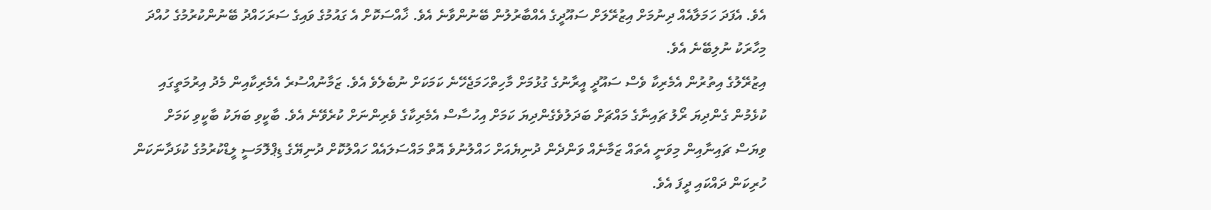އެވެ. އެފަދަ ހަމަލާއެއް ދިނުމަށް އިޒުރޭލަށް ސައޫދީގެ އެއްބާރުލުން ބޭނުންވާނެ އެވެ. ޚާއްސަކޮށް އެ ގައުމުގެ ވައިގެ ސަރަހައްދު ބޭނުންކުރުމުގެ ހުއްދަ މިހާރަކު ނުލިބޭނެ އެވެ.
އިޒުރޭލުގެ އިތުރުން އެމެރިކާ ވެސް ސައޫދީ އީރާނުގެ ގުޅުމަށް މާހިތްހަމަޖެހޭނެ ކަމަކަށް ނުބެލެވެ އެވެ. ޒަމާނުއްސުރެ އެމެރިކާއިން މެދު އިރުމަތީގައި ކުޅެމުން ގެންދިޔަ ރޯލު ޗައިނާގެ މައްޗަށް ބަދަލުވެގެންދިޔަ ކަމަށް އިހުސާސް އެމެރިކާގެ ވެރިންނަށް ކުރެވޭނެ އެވެ. ބާކީވި ބަޔަކު ބާކީވި ކަމަށް ވިޔަސް ޗައިނާއިން މިވަނީ އެތައް ޒަމާނެއް ވަންދެން ދުނިޔެއަށް ހައްލުނުވެ އޮތް މައްސަލައެއް ހައްލުކޮށް ދުނިޔޭގެ ޑިޕްލޮމަސީ ލީޑްކުރުމުގެ ކުޅަދާނަކަން ހުރިކަން ދައްކައި ދީފަ އެވެ.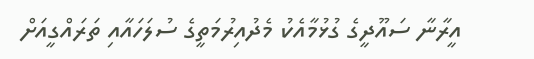އީރާނާ ސައޫދީގެ ގުޅުމާއެކު މެދުއިރުމަތީގެ ސުލަހައާއި ތަރައްގީއަށް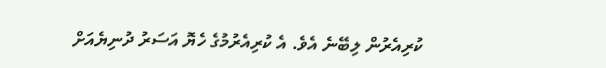ކުރިއެރުން ލިބޭނެ އެވެ. އެ ކުރިއެރުމުގެ ހެޔޮ އަސަރު ދުނިޔެއަށް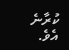ކުރާނެ އެވެ.